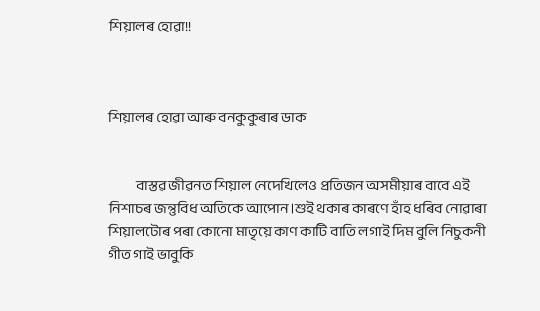শিয়ালৰ হোৱা!!



শিয়ালৰ হোৱা আৰু বনকুকুৰাৰ ডাক


           বাস্তৱ জীৱনত শিয়াল নেদেখিলেও প্ৰতিজন অসমীয়াৰ বাবে এই নিশাচৰ জন্তুবিধ অতিকে আপোন।শুই থকাৰ কাৰণে হাঁহ ধৰিব নোৱাৰা শিয়ালটোৰ পৰা কোনো মাতৃয়ে কাণ কাটি বাতি লগাই দিম বুলি নিচুকনী গীত গাই ভাবুকি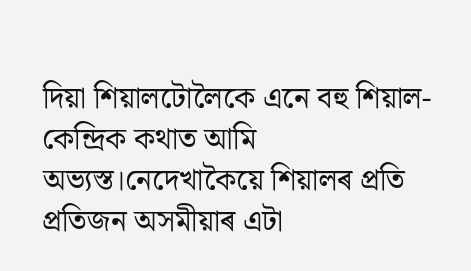দিয়া শিয়ালটোলৈকে এনে বহু শিয়াল-কেন্দ্ৰিক কথাত আমি অভ্যস্ত।নেদেখাকৈয়ে শিয়ালৰ প্ৰতি প্ৰতিজন অসমীয়াৰ এটা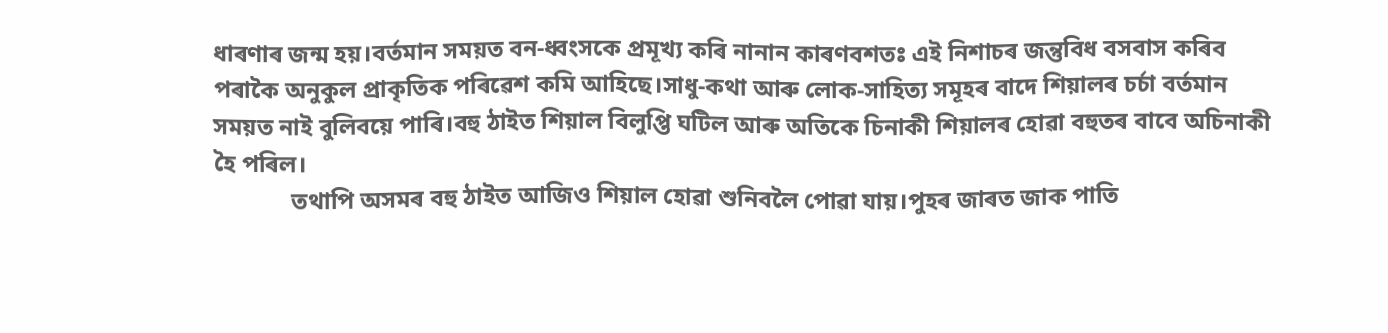ধাৰণাৰ জন্ম হয়।বৰ্তমান সময়ত বন-ধ্বংসকে প্ৰমূখ্য কৰি নানান কাৰণবশতঃ এই নিশাচৰ জন্তুবিধ বসবাস কৰিব পৰাকৈ অনুকুল প্ৰাকৃতিক পৰিৱেশ কমি আহিছে।সাধু-কথা আৰু লোক-সাহিত্য সমূহৰ বাদে শিয়ালৰ চৰ্চা বৰ্তমান সময়ত নাই বুলিবয়ে পাৰি।বহু ঠাইত শিয়াল বিলুপ্তি ঘটিল আৰু অতিকে চিনাকী শিয়ালৰ হোৱা বহুতৰ বাবে অচিনাকী হৈ পৰিল।
             তথাপি অসমৰ বহু ঠাইত আজিও শিয়াল হোৱা শুনিবলৈ পোৱা যায়।পুহৰ জাৰত জাক পাতি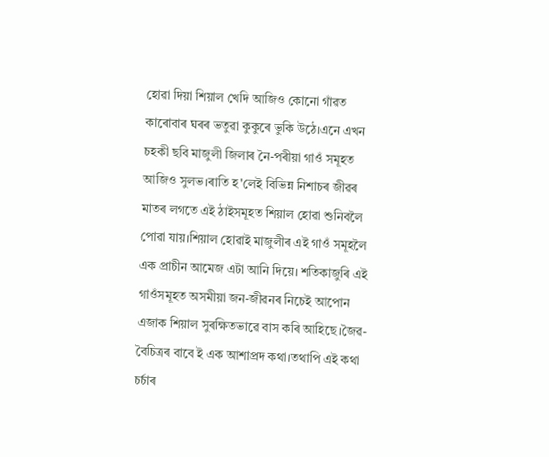হোৱা দিয়া শিয়াল খেদি আজিও কোনো গাঁৱত কাৰোবাৰ ঘৰৰ ভতুৱা কুকুৰে ভুকি উঠে।এনে এখন চহকী ছবি মাজুলী জিলাৰ নৈ-পৰীয়া গাওঁ সমূহত আজিও সুলভ।ৰাতি হ'লেই বিভিন্ন নিশাচৰ জীৱৰ মাতৰ লগতে এই ঠাইসমূহত শিয়াল হোৱা শুনিবলৈ পোৱা যায়।শিয়াল হোৱাই মাজুলীৰ এই গাওঁ সমূহলৈ এক প্ৰাচীন আমেজ এটা আনি দিয়ে। শতিকাজুৰি এই গাওঁসমূহত অসমীয়া জন-জীৱনৰ নিচেই আপোন এজাক শিয়াল সুৰক্ষিতভাৱে বাস কৰি আহিছে।জৈৱ-বৈচিত্ৰৰ বাবে ই এক আশাপ্ৰদ কথা।তথাপি এই কথা চৰ্চাৰ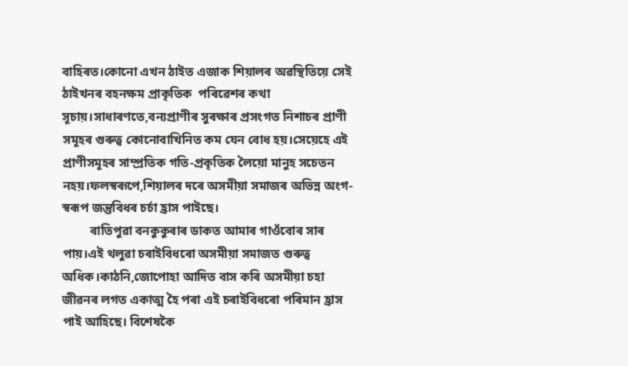বাহিৰত।কোনো এখন ঠাইত এজাক শিয়ালৰ অৱস্থিতিয়ে সেই ঠাইখনৰ বহনক্ষম প্ৰাকৃতিক  পৰিৱেশৰ কথা সূচায়।সাধাৰণতে,বন্যপ্ৰাণীৰ সুৰক্ষাৰ প্ৰসংগত নিশাচৰ প্ৰাণী সমূহৰ গুৰুত্ব কোনোবাখিনিত কম যেন বোধ হয়।সেয়েহে এই প্ৰাণীসমূহৰ সাম্প্ৰতিক গতি-প্ৰকৃতিক লৈয়ো মানুহ সচেতন নহয়।ফলস্বৰূপে,শিয়ালৰ দৰে অসমীয়া সমাজৰ অভিন্ন অংগ-স্বৰূপ জন্তুবিধৰ চৰ্চা হ্ৰাস পাইছে।
         ৰাতিপুৱা বনকুকুৰাৰ ডাকত আমাৰ গাওঁবোৰ সাৰ পায়।এই থলুৱা চৰাইবিধৰো অসমীয়া সমাজত গুৰুত্ব অধিক।কাঠনি,জোপোহা আদিত বাস কৰি অসমীয়া চহা জীৱনৰ লগত একাত্ম হৈ পৰা এই চৰাইবিধৰো পৰিমান হ্ৰাস পাই আহিছে। বিশেষকৈ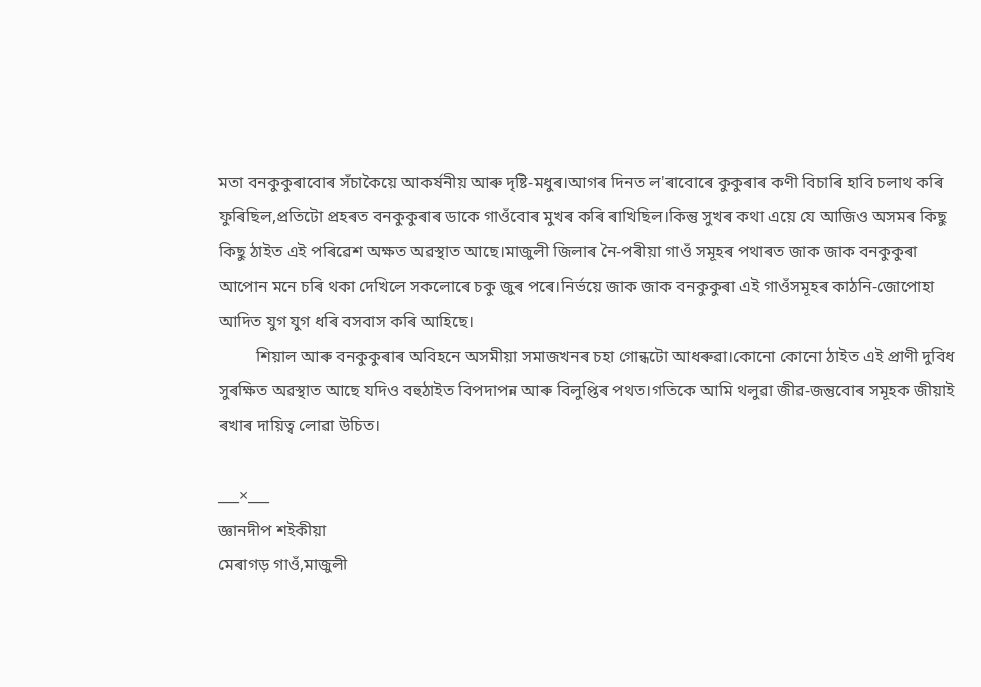মতা বনকুকুৰাবোৰ সঁচাকৈয়ে আকৰ্ষনীয় আৰু দৃষ্টি-মধুৰ।আগৰ দিনত ল'ৰাবোৰে কুকুৰাৰ কণী বিচাৰি হাবি চলাথ কৰি ফুৰিছিল,প্ৰতিটো প্ৰহৰত বনকুকুৰাৰ ডাকে গাওঁবোৰ মুখৰ কৰি ৰাখিছিল।কিন্তু সুখৰ কথা এয়ে যে আজিও অসমৰ কিছু কিছু ঠাইত এই পৰিৱেশ অক্ষত অৱস্থাত আছে।মাজুলী জিলাৰ নৈ-পৰীয়া গাওঁ সমূহৰ পথাৰত জাক জাক বনকুকুৰা আপোন মনে চৰি থকা দেখিলে সকলোৰে চকু জুৰ পৰে।নিৰ্ভয়ে জাক জাক বনকুকুৰা এই গাওঁসমূহৰ কাঠনি-জোপোহা আদিত যুগ যুগ ধৰি বসবাস কৰি আহিছে।
         শিয়াল আৰু বনকুকুৰাৰ অবিহনে অসমীয়া সমাজখনৰ চহা গোন্ধটো আধৰুৱা।কোনো কোনো ঠাইত এই প্ৰাণী দুবিধ সুৰক্ষিত অৱস্থাত আছে যদিও বহুঠাইত বিপদাপন্ন আৰু বিলুপ্তিৰ পথত।গতিকে আমি থলুৱা জীৱ-জন্তুবোৰ সমূহক জীয়াই ৰখাৰ দায়িত্ব লোৱা উচিত।

___×___
জ্ঞানদীপ শইকীয়া
মেৰাগড় গাওঁ,মাজুলী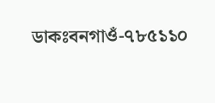ডাকঃবনগাওঁ-৭৮৫১১০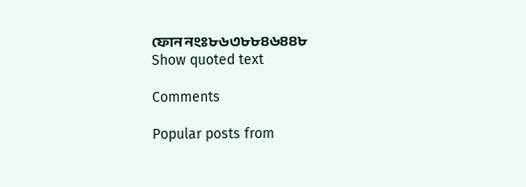ফোন নংঃ৮৬৩৮৮৪৬৪৪৮
Show quoted text

Comments

Popular posts from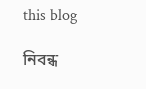this blog

নিবন্ধ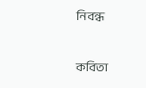নিবন্ধ

কবিতা